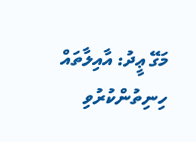މަގޭ ޢީދު: އާއިލާތައް ހިނިތުންކުރުވި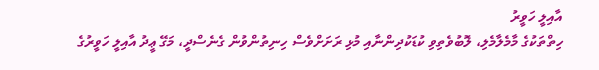އާއިލީ ހަވީރު
ހިތްތަކުގެ މާމެލާމެލި، ލޮބުވެތިވި ކުޑަކުދިންނާއި މުޅި ރަށަށްވެސް ހިނިތުންވުން ގެނެސްދީ، މަގޭ ޢީދު އާއިލީ ހަވީރުގެ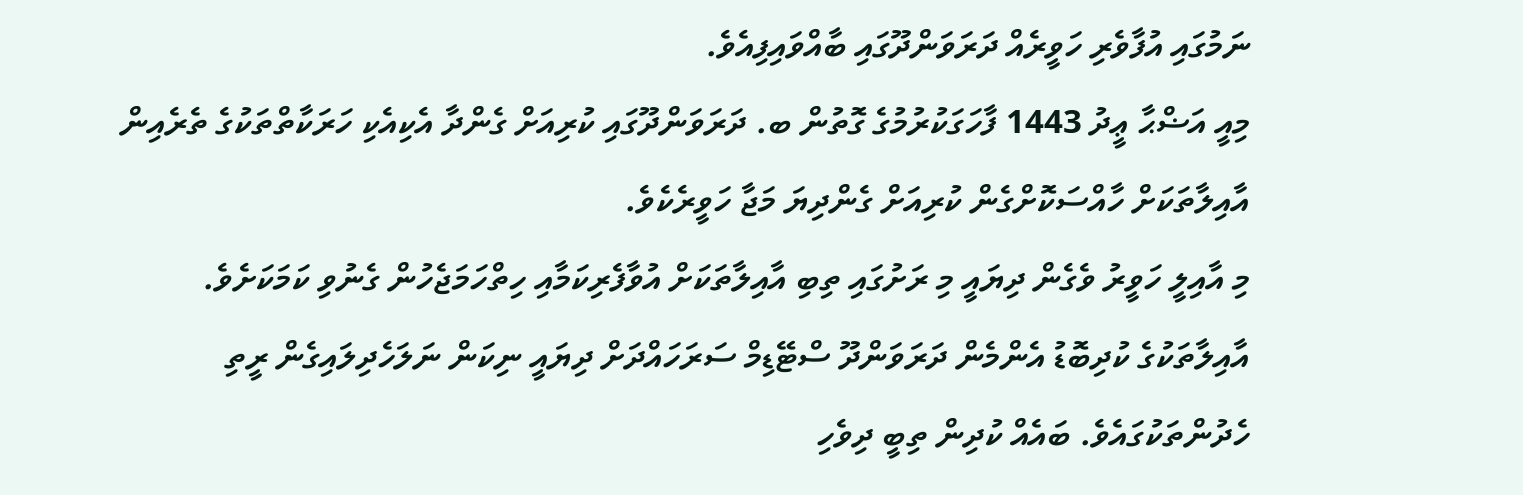ނަމުގައި އުފާވެރި ހަވީރެއް ދަރަވަންދޫގައި ބާއްވައިފިއެވެ.
މިއީ އަޟްޙާ ޢީދު 1443 ފާހަގަކުރުމުގެ ގޮތުން ބ. ދަރަވަންދޫގައި ކުރިއަށް ގެންދާ އެކިއެކި ހަރަކާތްތަކުގެ ތެރެއިން އާއިލާތަކަށް ހާއްސަކޮށްގެން ކުރިއަށް ގެންދިޔަ މަޖާ ހަވީރެކެވެ.
މި އާއިލީ ހަވީރު ވެގެން ދިޔައީ މި ރަށުގައި ތިބި އާއިލާތަކަށް އުވާފެރިކަމާއި ހިތްހަމަޖެހުން ގެނުވި ކަމަކަށެވެ.
އާއިލާތަކުގެ ކުދިބޮޑު އެންމެން ދަރަވަންދޫ ސްޓޭޑިމް ސަރަހައްދަށް ދިޔައީ ނިކަން ނަލަހެދިލައިގެން ރީތި ހެދުންތަކުގައެވެ. ބައެއް ކުދިން ތިބީ ދިވެހި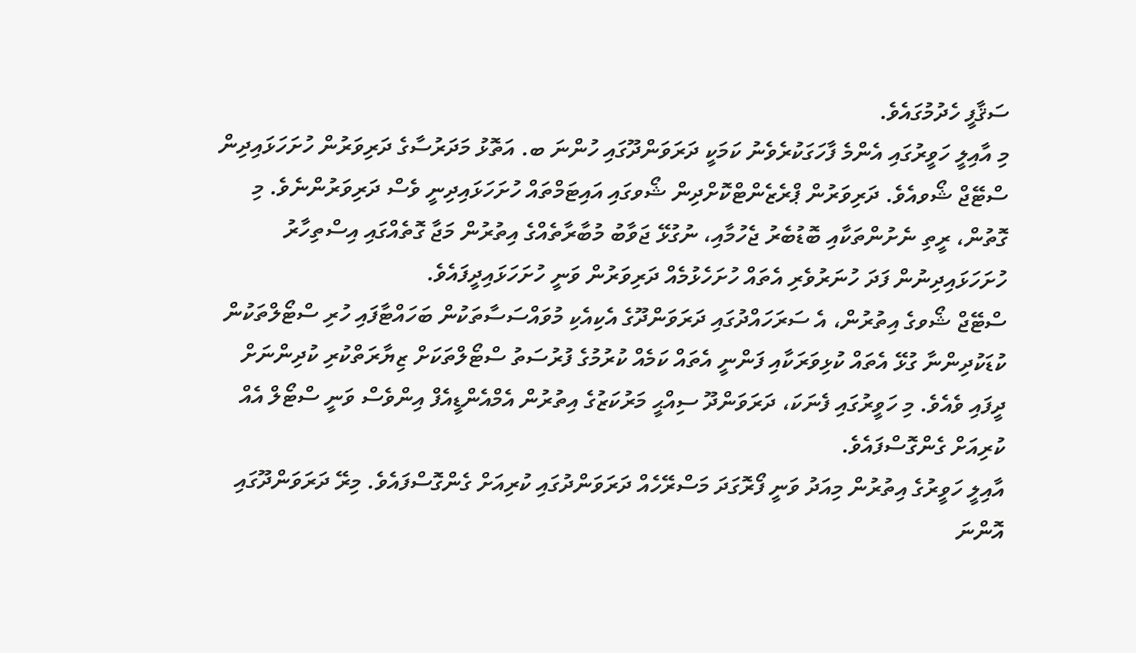ސަޤާފީ ހެދުމުގައެވެ.
މި އާއިލީ ހަވީރުގައި އެންމެ ފާހަގަކުރެވެނު ކަމަކީ ދަރަވަންދޫގައި ހުންނަ ބ. އަތޮޅު މަދަރުސާގެ ދަރިވަރުން ހުށަހަޅައިދިން ސްޓޭޖް ޝޯވއެވެ. ދަރިވަރުން ޕްރެޒެންޓްކޮށްދިން ޝޯވގައި އައިޓަމްތައް ހުށަހަޅައިދިނީ ވެސް ދަރިވަރުންނެވެ. މި ގޮތުން، ރީތި ނެށުންތަކާއި ބޮޑުބެރު ޖެހުމާއި، ނުގުޅޭ ޖަވާބު މުބާރާތެއްގެ އިތުރުން މަޖާ ގޮތެއްގައި އިސްތިހާރު ހުށަހަޅައިދިނުން ފަދަ ހުނަރުވެރި އެތައް ހުށަހެޅުމެއް ދަރިވަރުން ވަނީ ހުށަހަޅައިދީފައެވެ.
ސްޓޭޖް ޝޯވގެ އިތުރުން، އެ ސަރަހައްދުގައި ދަރަވަންދޫގެ އެކިއެކި މުވައްސަސާތަކުން ބަހައްޓާފައި ހުރި ސްޓޯލްތަކުން ކުޑަކުދިންނާ ގުޅޭ އެތައް ކުޅިވަރަކާއި ފަންނީ އެތައް ކަމެއް ކުރުމުގެ ފުރުސަތު ސްޓޯލްތަކަށް ޒިޔާރަތްކުރި ކުދިންނަށް ދީފައި ވެއެވެ. މި ހަވީރުގައި ފެނަކަ، ދަރަވަންދޫ ސިއްޙީ މަރުކަޒުގެ އިތުރުން އެމްއެންޑީއެފް އިންވެސް ވަނީ ސްޓޯލް އެއް ކުރިއަށް ގެންގޮސްފައެވެ.
އާއިލީ ހަވީރުގެ އިތުރުން މިއަދު ވަނީ ފޯރޮގަދަ މަސްރޭހެއް ދަރަވަންދުގައި ކުރިއަށް ގެންގޮސްފައެވެ. މިރޭ ދަރަވަންދޫގައި އޮންނަ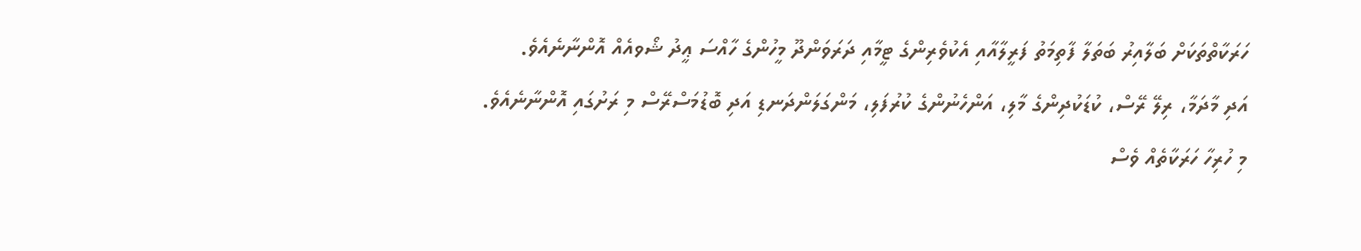ހަރަކާތްތަކަށް ބަލާއިރު ބަތަލާ ފާތިމަތު ފަރީލާއާއި އެކުވެރިންގެ ޓީމާއި ދަރަވަންދޫ މީހުންގެ ހާއްސަ ޢީދު ޝޯވއެއް އޮންނާނެއެވެ.
އަދި މާދަމާ، ރިލޭ ރޭސް، ކުޑަކުދިންގެ މާލި، އަންހެނުންގެ ކުރުފަލި، މަންގަލަންދަނޑި އަދި ބޮޑުމަސްރޭސް މި ރަށުގައި އޮންނާނެއެވެ.
މި ހުރިހާ ހަރަކާތެއް ވެސް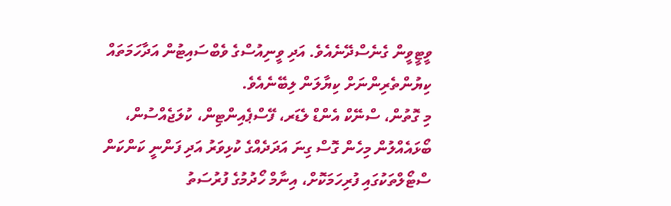ވީޓީވީން ގެނެސްދޭނެއެވެ. އަދި ވީނިއުސްގެ ވެބްސައިޓުން އަދާހަމަތައް ކިޔުންތެރިންނަށް ކިޔާލަން ލިބޭނެއެވެ.
މި ގޮތުން، ސްނޭކް އެންޑް ލެޑަރ، ފޭސްޕެއިންޓިން، ކުލަޖެއްސުން، ބޯޅައެއްލުން މިހެން ގޮސް ގިނަ އަދަދެއްގެ ކުޅިވަރު އަދި ފަންނީ ކަންކަން ސްޓޯލްތަކުގައި ފުރިހަމަކޮށް، އިނާމް ހޯދުމުގެ ފުރުސަތު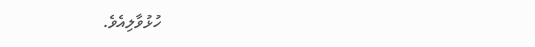ހުޅުވާލިއެވެ.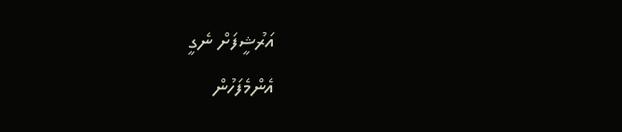އަރުޝީފަށް ނެގީ
އެންމެފަހުން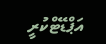އަޕްޑޭޓްކުރީ